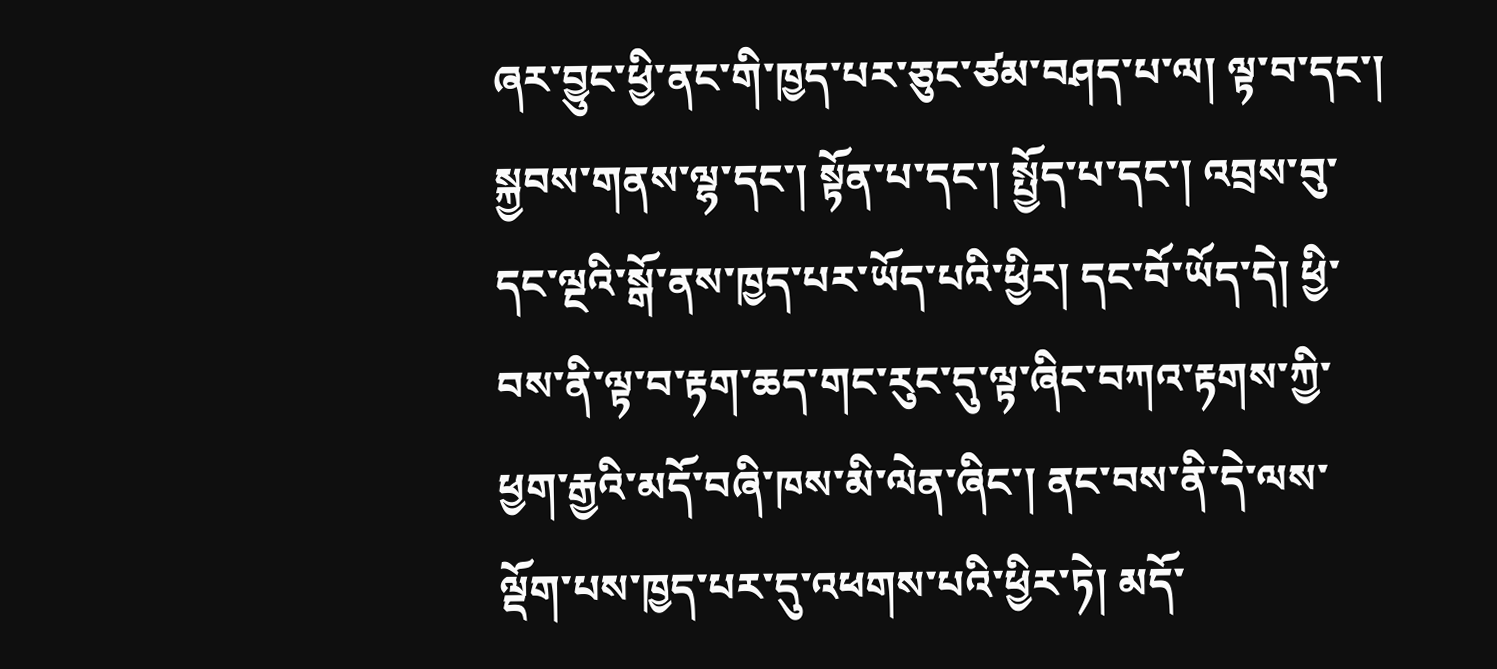ཞར་བྱུང་ཕྱི་ནང་གི་ཁྱད་པར་ཅུང་ཙམ་བཤད་པ་ལ། ལྟ་བ་དང་། སྐྱབས་གནས་ལྷ་དང་། སྟོན་པ་དང་། སྤྱོད་པ་དང་། འབྲས་བུ་དང་ལྔའི་སྒོ་ནས་ཁྱད་པར་ཡོད་པའི་ཕྱིར། དང་བོ་ཡོད་དེ། ཕྱི་བས་ནི་ལྟ་བ་རྟག་ཆད་གང་རུང་དུ་ལྟ་ཞིང་བཀའ་རྟགས་ཀྱི་ཕྱག་རྒྱའི་མདོ་བཞི་ཁས་མི་ལེན་ཞིང་། ནང་བས་ནི་དེ་ལས་ལྡོག་པས་ཁྱད་པར་དུ་འཕགས་པའི་ཕྱིར་ཏེ། མདོ་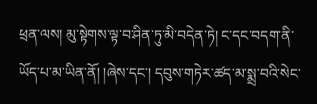ཕྲན་ལས། མུ་སྟེགས་ལྟ་བ་ཤིན་ཏུ་མི་བདེན་ཏེ། ང་དང་བདག་ནི་ཡོད་པ་མ་ཡིན་ནོ། །ཞེས་དང་། དབུས་གཏེར་ཚད་མ་སྨྲ་བའི་སེང་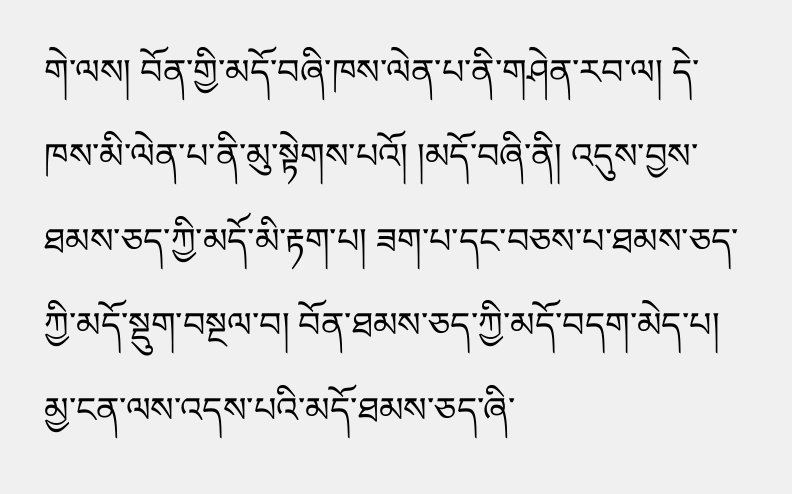གེ་ལས། བོན་གྱི་མདོ་བཞི་ཁས་ལེན་པ་ནི་གཤེན་རབ་ལ། དེ་ཁས་མི་ལེན་པ་ནི་མུ་སྟེགས་པའོ། །མདོ་བཞི་ནི། འདུས་བྱས་ཐམས་ཅད་ཀྱི་མདོ་མི་རྟག་པ། ཟག་པ་དང་བཅས་པ་ཐམས་ཅད་ཀྱི་མདོ་སྡུག་བསྔལ་བ། བོན་ཐམས་ཅད་ཀྱི་མདོ་བདག་མེད་པ། མྱ་ངན་ལས་འདས་པའི་མདོ་ཐམས་ཅད་ཞི་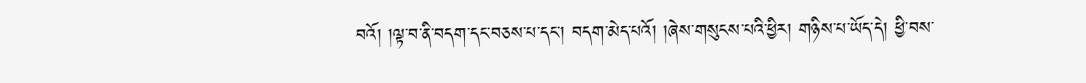བའོ། །ལྟ་བ་ནི་བདག་དང་བཅས་པ་དང་། བདག་མེད་པའོ། །ཞེས་གསུངས་པའི་ཕྱིར། གཉིས་པ་ཡོད་དེ། ཕྱི་བས་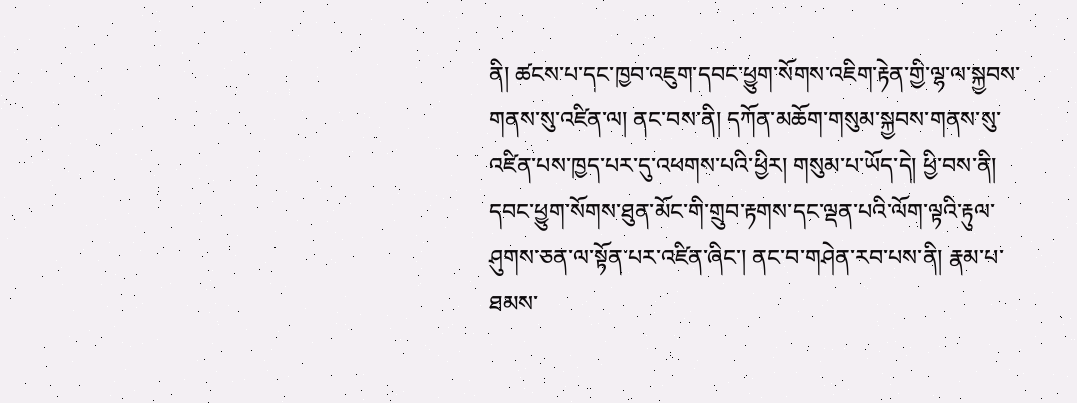ནི། ཚངས་པ་དང་ཁྱབ་འཇུག་དབང་ཕྱུག་སོགས་འཇིག་རྟེན་གྱི་ལྷ་ལ་སྐྱབས་གནས་སུ་འཛིན་ལ། ནང་བས་ནི། དཀོན་མཆོག་གསུམ་སྐྱབས་གནས་སུ་འཛིན་པས་ཁྱད་པར་དུ་འཕགས་པའི་ཕྱིར། གསུམ་པ་ཡོད་དེ། ཕྱི་བས་ནི། དབང་ཕྱུག་སོགས་ཐུན་མོང་གི་གྲུབ་རྟགས་དང་ལྡན་པའི་ལོག་ལྟའི་རྟུལ་ཤུགས་ཅན་ལ་སྟོན་པར་འཛིན་ཞིང་། ནང་བ་གཤེན་རབ་པས་ནི། རྣམ་པ་ཐམས་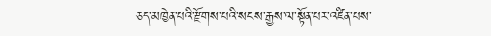ཅད་མཁྱེན་པའི་རྫོགས་པའི་སངས་རྒྱས་ལ་སྟོན་པར་འཛིན་པས་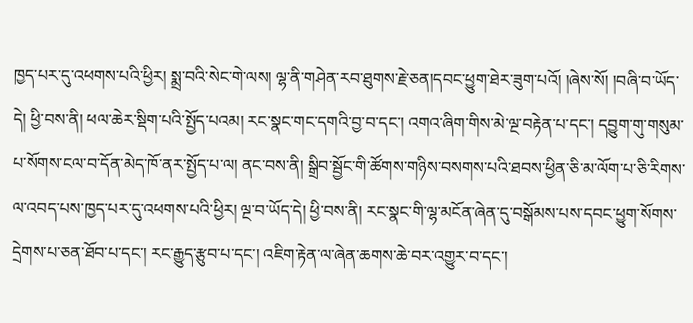ཁྱད་པར་དུ་འཕགས་པའི་ཕྱིར། སྨྲ་བའི་སེང་གེ་ལས། ལྷ་ནི་གཤེན་རབ་ཐུགས་རྗེ་ཅན།དབང་ཕྱུག་ཐེར་ཟུག་པའོ། །ཞེས་སོ། །བཞི་བ་ཡོད་དེ། ཕྱི་བས་ནི། ཕལ་ཆེར་སྡིག་པའི་སྤྱོད་པའམ། རང་སྣང་གང་དགའི་བྱ་བ་དང་། འགའ་ཞིག་གིས་མེ་ལྔ་བརྟེན་པ་དང་། དབྱུག་གུ་གསུམ་པ་སོགས་ངལ་བ་དོན་མེད་ཁོ་ནར་སྤྱོད་པ་ལ། ནང་བས་ནི། སྒྲིབ་སྦྱོང་གི་ཚོགས་གཉིས་བསགས་པའི་ཐབས་ཕྱིན་ཅི་མ་ལོག་པ་ཅི་རིགས་ལ་འབད་པས་ཁྱད་པར་དུ་འཕགས་པའི་ཕྱིར། ལྔ་བ་ཡོད་དེ། ཕྱི་བས་ནི། རང་སྣང་གི་ལྷ་མངོན་ཞེན་དུ་བསྒོམས་པས་དབང་ཕྱུག་སོགས་དྲེགས་པ་ཅན་ཐོབ་པ་དང་། རང་རྒྱུད་རྩུབ་པ་དང་། འཇིག་རྟེན་ལ་ཞེན་ཆགས་ཆེ་བར་འགྱུར་བ་དང་།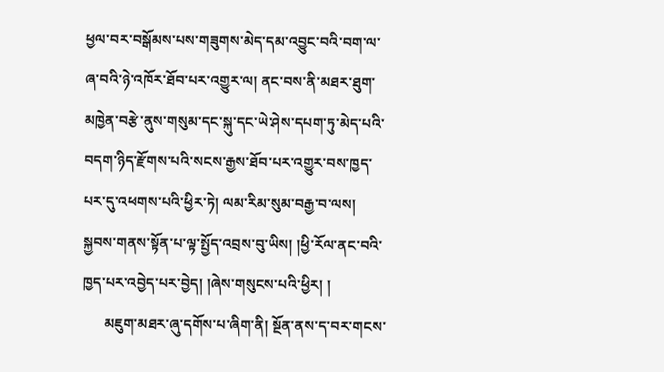ཕྱལ་བར་བསྒོམས་པས་གཟུགས་མེད་དམ་འབྱུང་བའི་བག་ལ་ཞ་བའི་ཉེ་འཁོར་ཐོབ་པར་འགྱུར་ལ། ནང་བས་ནི་མཐར་ཐུག་མཁྱེན་བརྩེ་ནུས་གསུམ་དང་སྐུ་དང་ཡེ་ཤེས་དཔག་ཏུ་མེད་པའི་བདག་ཉིད་རྫོགས་པའི་སངས་རྒྱས་ཐོབ་པར་འགྱུར་བས་ཁྱད་པར་དུ་འཕགས་པའི་ཕྱིར་ཏེ། ལམ་རིམ་སུམ་བརྒྱ་བ་ལས། སྐྱབས་གནས་སྟོན་པ་ལྟ་སྤྱོད་འབྲས་བུ་ཡིས། །ཕྱི་རོལ་ནང་བའི་ཁྱད་པར་འབྱེད་པར་བྱེད། །ཞེས་གསུངས་པའི་ཕྱིར། །
      མཇུག་མཐར་ཞུ་དགོས་པ་ཞིག་ནི། སྔོན་ནས་ད་བར་གངས་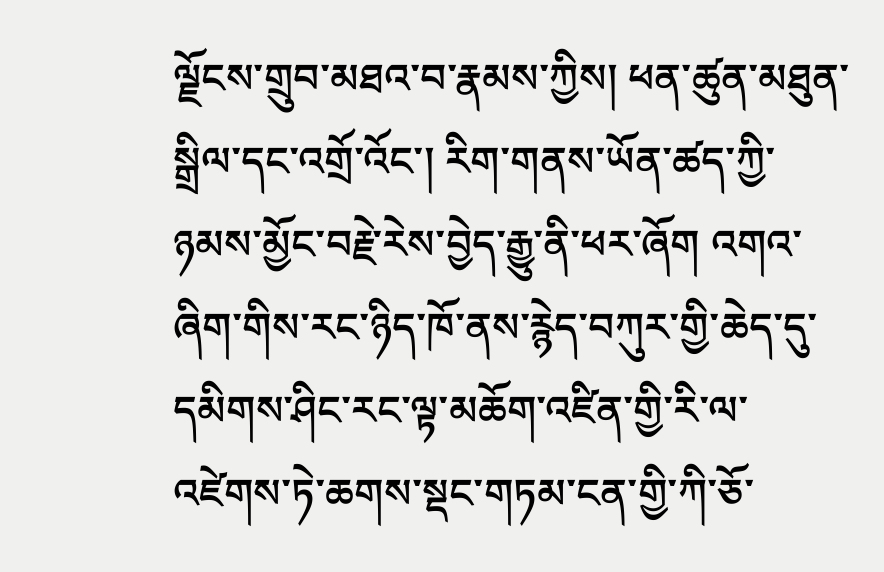ལྗོངས་གྲུབ་མཐའ་བ་རྣམས་ཀྱིས། ཕན་ཚུན་མཐུན་སྒྲིལ་དང་འགྲོ་འོང་། རིག་གནས་ཡོན་ཚད་ཀྱི་ཉམས་མྱོང་བརྗེ་རེས་བྱེད་རྒྱུ་ནི་ཕར་ཞོག འགའ་ཞིག་གིས་རང་ཉིད་ཁོ་ནས་རྙེད་བཀུར་གྱི་ཆེད་དུ་དམིགས་ཤིང་རང་ལྟ་མཆོག་འཛིན་གྱི་རི་ལ་འཛེགས་ཏེ་ཆགས་སྡང་གཏམ་ངན་གྱི་ཀི་ཅོ་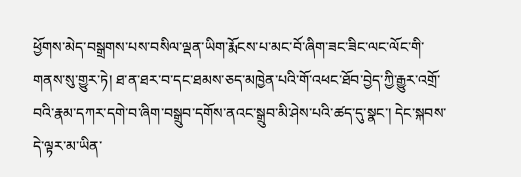ཕྱོགས་མེད་བསྒྲགས་པས་བསིལ་ལྡན་ཡིག་རྨོངས་པ་མང་བོ་ཞིག་ཟང་ཟིང་ལང་ལོང་གི་གནས་སུ་གྱུར་ཏེ། ཐ་ན་ཐར་བ་དང་ཐམས་ཅད་མཁྱེན་པའི་གོ་འཕང་ཐོབ་བྱེད་ཀྱི་རྒྱུར་འགྲོ་བའི་རྣམ་དཀར་དགེ་བ་ཞིག་བསྒྲུབ་དགོས་ནའང་སྒྲུབ་མི་ཤེས་པའི་ཚད་དུ་སྣང་། དེང་སྐབས་དེ་ལྟར་མ་ཡིན་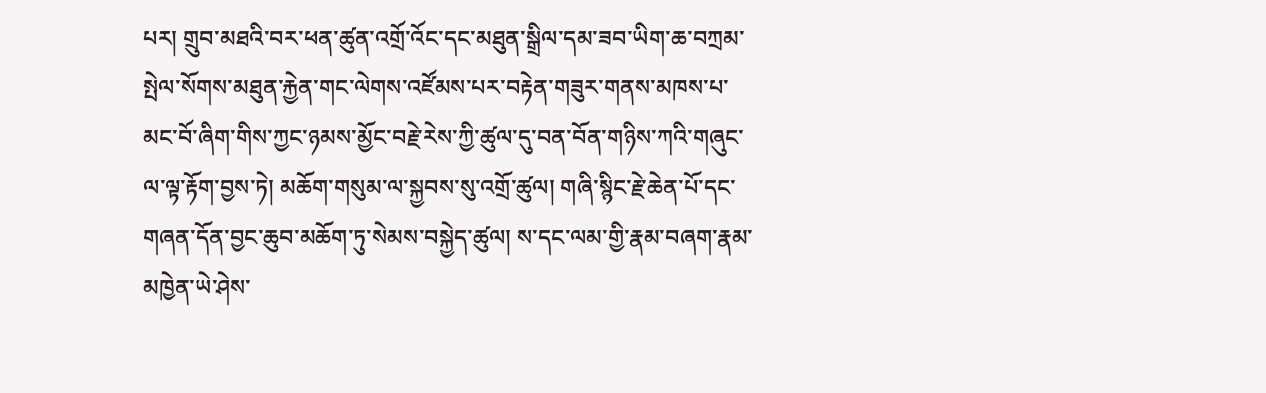པར། གྲུབ་མཐའི་བར་ཕན་ཚུན་འགྲོ་འོང་དང་མཐུན་སྒྲིལ་དམ་ཟབ་ཡིག་ཆ་བཀྲམ་སྤེལ་སོགས་མཐུན་རྐྱེན་གང་ལེགས་འཛོམས་པར་བརྟེན་གཟུར་གནས་མཁས་པ་མང་བོ་ཞིག་གིས་ཀྱང་ཉམས་མྱོང་བརྗེ་རེས་ཀྱི་ཚུལ་དུ་བན་བོན་གཉིས་ཀའི་གཞུང་ལ་ལྟ་རྟོག་བྱས་ཏེ། མཆོག་གསུམ་ལ་སྐྱབས་སུ་འགྲོ་ཚུལ། གཞི་སྙིང་རྗེ་ཆེན་པོ་དང་གཞན་དོན་བྱང་ཆུབ་མཆོག་ཏུ་སེམས་བསྐྱེད་ཚུལ། ས་དང་ལམ་གྱི་རྣམ་བཞག་རྣམ་མཁྱེན་ཡེ་ཤེས་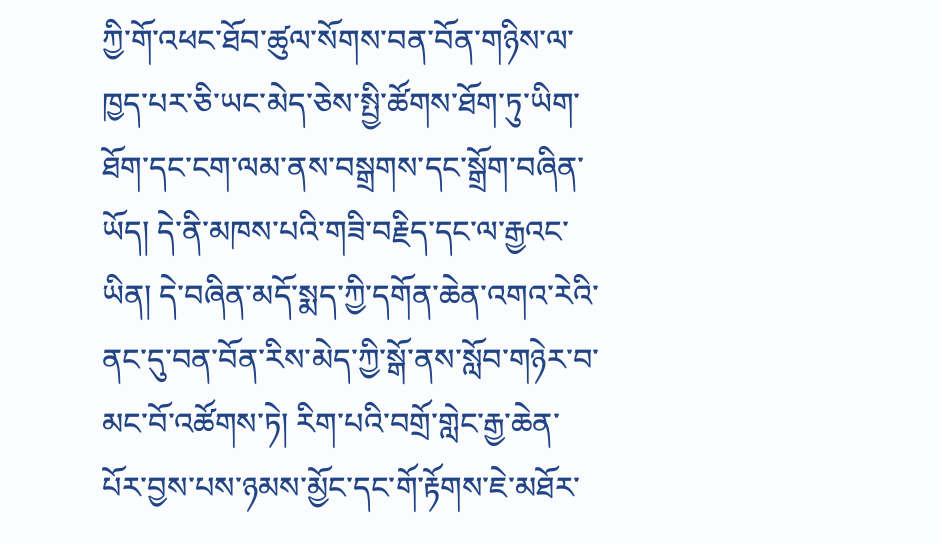ཀྱི་གོ་འཕང་ཐོབ་ཚུལ་སོགས་བན་བོན་གཉིས་ལ་ཁྱད་པར་ཅི་ཡང་མེད་ཅེས་སྤྱི་ཚོགས་ཐོག་ཏུ་ཡིག་ཐོག་དང་ངག་ལམ་ནས་བསྒྲགས་དང་སྒྲོག་བཞིན་ཡོད། དེ་ནི་མཁས་པའི་གཟི་བརྗིད་དང་ལ་རྒྱའང་ཡིན། དེ་བཞིན་མདོ་སྨད་ཀྱི་དགོན་ཆེན་འགའ་རེའི་ནང་དུ་བན་བོན་རིས་མེད་ཀྱི་སྒོ་ནས་སློབ་གཉེར་བ་མང་བོ་འཚོགས་ཏེ། རིག་པའི་བགྲོ་གླེང་རྒྱ་ཆེན་པོར་བྱས་པས་ཉམས་མྱོང་དང་གོ་རྟོགས་ཇེ་མཐོར་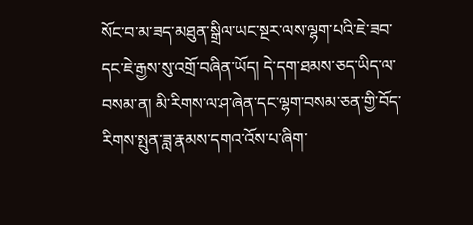སོང་བ་མ་ཟད་མཐུན་སྒྲིལ་ཡང་སྔར་ལས་ལྷག་པའི་ཇེ་ཟབ་དང་ཇེ་རྒྱས་སུ་འགྲོ་བཞིན་ཡོད། དེ་དག་ཐམས་ཅད་ཡིད་ལ་བསམ་ན། མི་རིགས་ལ་ཤ་ཞེན་དང་ལྷག་བསམ་ཅན་གྱི་བོད་རིགས་སྤུན་ཟླ་རྣམས་དགའ་འོས་པ་ཞིག་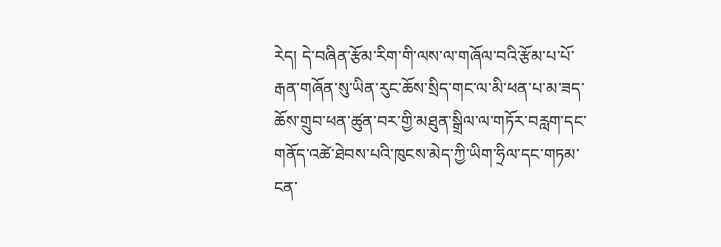རེད། དེ་བཞིན་རྩོམ་རིག་གི་ལས་ལ་གཞོལ་བའི་རྩོམ་པ་པོ་རྒན་གཞོན་སུ་ཡིན་རུང་ཆོས་སྲིད་གང་ལ་མི་ཕན་པ་མ་ཟད་ཆོས་གྲུབ་ཕན་ཚུན་བར་གྱི་མཐུན་སྒྲིལ་ལ་གཏོར་བརླག་དང་གནོད་འཚེ་ཐེབས་པའི་ཁུངས་མེད་ཀྱི་ཡིག་ཧྲིལ་དང་གཏམ་ངན་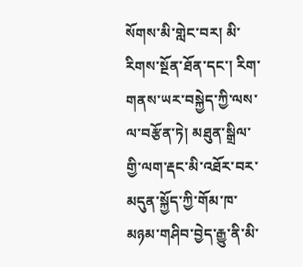སོགས་མི་གླེང་བར། མི་རིགས་སྔོན་ཐོན་དང་། རིག་གནས་ཡར་བསྐྱེད་ཀྱི་ལས་ལ་བརྩོན་ཏེ། མཐུན་སྒྲིལ་གྱི་ལག་རྡང་མི་འཐོར་བར་མདུན་སྐྱོད་ཀྱི་གོམ་ཁ་མཉམ་གཤིབ་བྱེད་རྒྱུ་ནི་མི་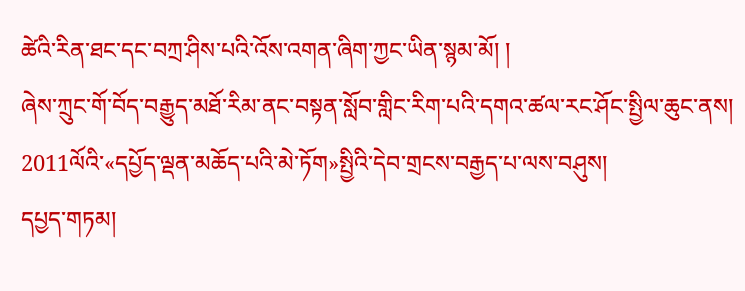ཚེའི་རིན་ཐང་དང་བཀྲ་ཤིས་པའི་འོས་འགན་ཞིག་ཀྱང་ཡིན་སྙམ་མོ། །
ཞེས་ཀྲུང་གོ་བོད་བརྒྱུད་མཐོ་རིམ་ནང་བསྟན་སློབ་གླིང་རིག་པའི་དགའ་ཚལ་རང་ཤོང་སྤྱིལ་ཆུང་ནས།
2011ལོའི་«དཔྱོད་ལྡན་མཆོད་པའི་མེ་ཏོག»སྤྱིའི་དེབ་གྲངས་བརྒྱད་པ་ལས་བཤུས།
དཔྱད་གཏམ།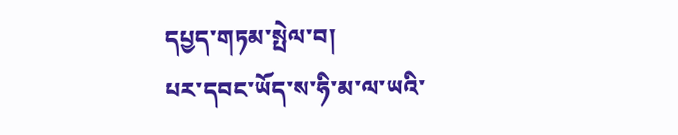དཔྱད་གཏམ་སྤེལ་བ།
པར་དབང་ཡོད་ས་ཧི་མ་ལ་ཡའི་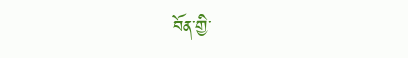བོན་གྱི་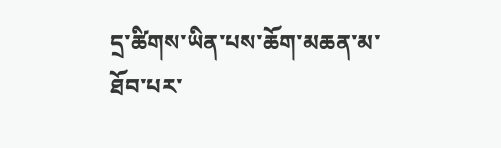དྲ་ཚིགས་ཡིན་པས་ཆོག་མཆན་མ་ཐོབ་པར་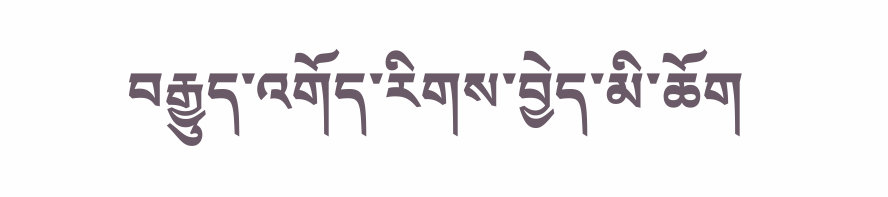བརྒྱུད་འགོད་རིགས་བྱེད་མི་ཆོག